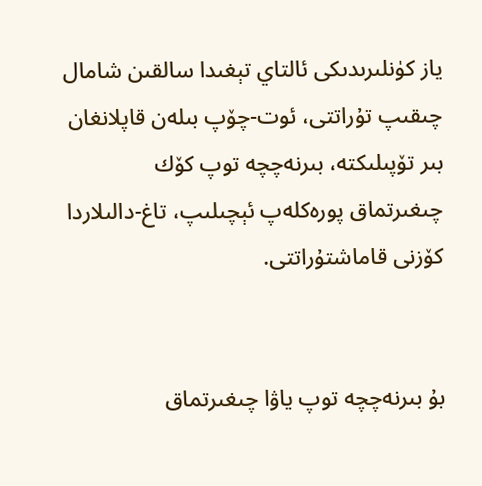ياز كۈنلىرىدىكى ئالتاي تېغىدا سالقىن شامال چىقىپ تۇراتتى، ئوت-چۆپ بىلەن قاپلانغان بىر تۆپىلىكتە، بىرنەچچە توپ كۆك چىغىرتماق پورەكلەپ ئېچىلىپ، تاغ-دالىلاردا كۆزنى قاماشتۇراتتى.


بۇ بىرنەچچە توپ ياۋا چىغىرتماق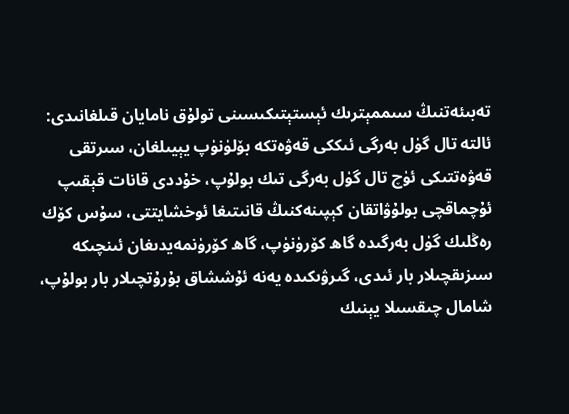تەبىئەتنىڭ سىممېترىك ئېستېتىكىسىنى تولۇق نامايان قىلغانىدى: ئالتە تال گۈل بەرگى ئىككى قەۋەتكە بۆلۈنۈپ يېيىلغان، سىرتقى قەۋەتتىكى ئۈچ تال گۈل بەرگى تىك بولۇپ، خۇددى قانات قېقىپ ئۇچماقچى بولۇۋاتقان كېپىنەكنىڭ قانىتىغا ئوخشايتتى، سۇس كۆك رەڭلىك گۈل بەرگىدە گاھ كۆرۈنۈپ، گاھ كۆرۈنمەيدىغان ئىنچىكە سىزىقچىلار بار ئىدى، گىرۋىكىدە يەنە ئۇششاق بۇرۇتچىلار بار بولۇپ، شامال چىقسىلا يېنىك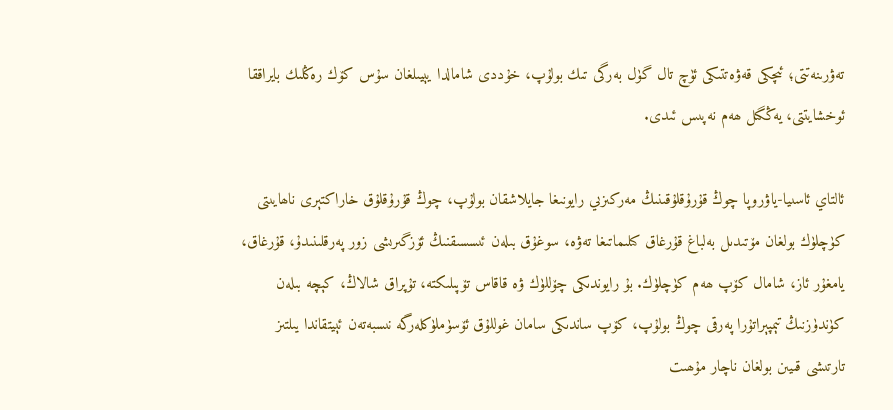تەۋرىنەتتى؛ ئىچكى قەۋەتتىكى ئۈچ تال گۈل بەرگى تىك بولۇپ، خۇددى شامالدا يېيىلغان سۇس كۆك رەڭلىك بايراققا ئوخشايتتى، يەڭگىل ھەم نەپىس ئىدى.

ئالتاي ئاسىيا-ياۋروپا چوڭ قۇرۇقلۇقىنىڭ مەركىزىي رايونىغا جايلاشقان بولۇپ، چوڭ قۇرۇقلۇق خاراكتېرى ناھايىتى كۈچلۈك بولغان مۆتىدىل بەلباغ قۇرغاق كىلىماتىغا تەۋە، سوغۇق بىلەن ئىسسىقنىڭ ئۆزگىرىشى زور پەرقلىنىدۇ، قۇرغاق، يامغۇر ئاز، شامال كۆپ ھەم كۈچلۈك. بۇ رايوندىكى چۆللۈك ۋە قاقاس تۆپىلىكتە، تۇپراق شالاڭ، كېچە بىلەن كۈندۈزنىڭ تېمپېراتۇرا پەرقى چوڭ بولۇپ، كۆپ ساندىكى سامان غوللۇق ئۆسۈملۈكلەرگە نىسبەتەن ئېيتقاندا يىلتىز تارتىشى قىيىن بولغان ناچار مۇھىت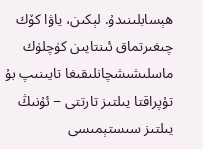ھېسابلىنىدۇ. لېكىن، ياۋا كۆك چىغىرتماق ئىنتايىن كۈچلۈك ماسلىشىشچانلىقىغا تايىنىپ بۇ تۇپراقتا يىلتىز تارتتى − ئۇنىڭ يىلتىز سىستېمىسى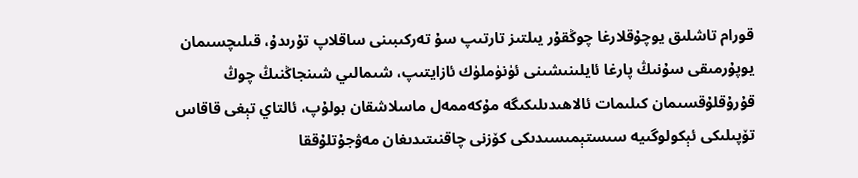قورام تاشلىق يوچۇقلارغا چوڭقۇر يىلتىز تارتىپ سۇ تەركىبىنى ساقلاپ تۇرىدۇ، قىلىچسىمان يوپۇرمىقى سۇنىڭ پارغا ئايلىنىشىنى ئۈنۈملۈك ئازايتىپ، شىمالىي شىنجاڭنىڭ چوڭ قۇرۇقلۇقسىمان كىلىمات ئالاھىدىلىكىگە مۇكەممەل ماسلاشقان بولۇپ، ئالتاي تېغى قاقاس تۆپىلىكى ئېكولوگىيە سىستېمىسىدىكى كۆزنى چاقنىتىدىغان مەۋجۇتلۇققا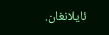ئايلانغان.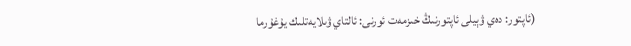(ئاپتور: دەي ۋېيلى ئاپتورنىڭ خىزمەت ئورنى: ئالتاي ۋىلايەتلىك يۇغۇرما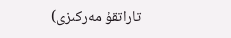تاراتقۇ مەركىزى)